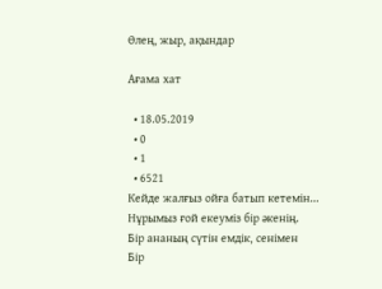Өлең, жыр, ақындар

Ағама хат

  • 18.05.2019
  • 0
  • 1
  • 6521
Кейде жалғыз ойға батып кетемін...
Нұрымыз ғой екеуміз бір әкенің.
Бір ананың сүтін емдік, сенімен
Бір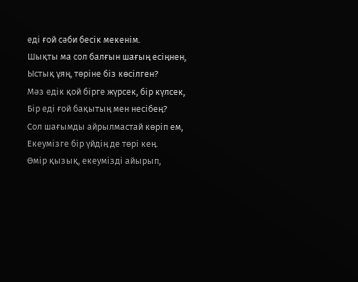еді ғой сәби бесік мекенім.
Шықты ма сол балғын шағың есіңнен,
Ыстық ұяң, төріне біз көсілген?
Мәз едік қой бірге жүрсек, бір күлсек,
Бір еді ғой бақытың мен несібең?
Сол шағымды айрылмастай көріп ем,
Екеумізге бір үйдің де төрі кең.
Өмір қызық, екеумізді айырып,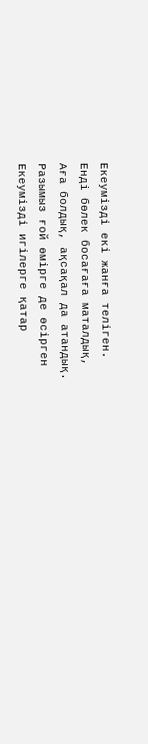Екеумізді екі жанға теліген.
Енді бөлек босағаға маталдық,
Аға болдық, ақсақал да атандық.
Разымыз ғой өмірге де өсірген
Екеумізді игілерге қатар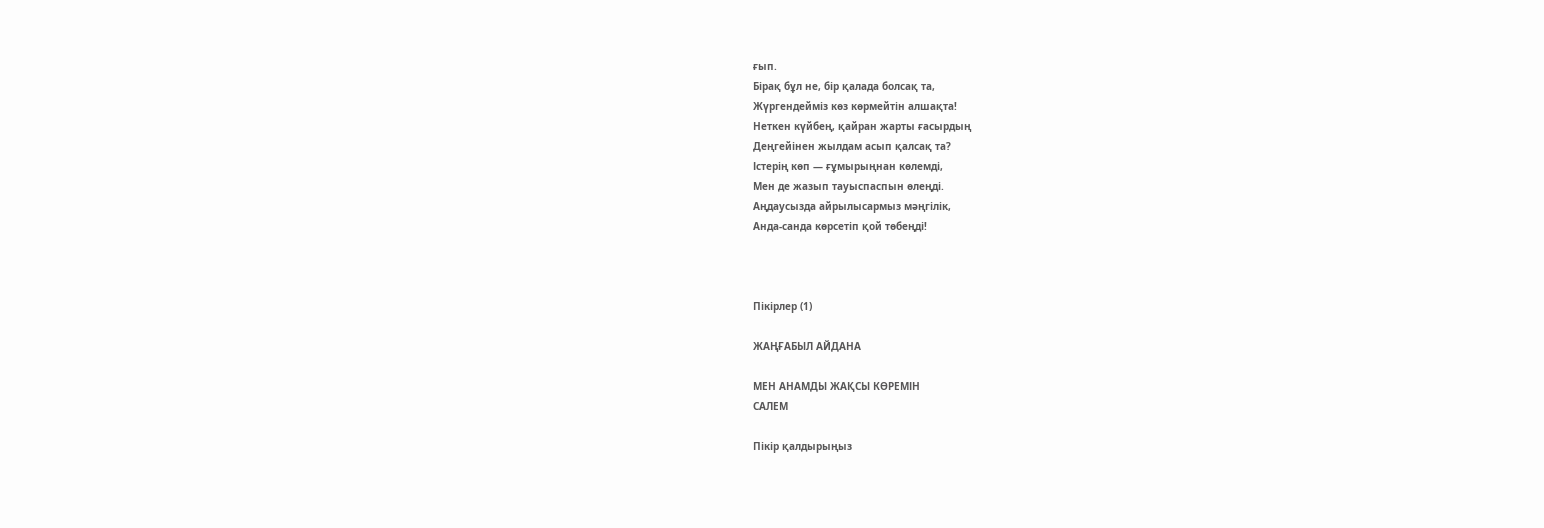ғып.
Бірақ бұл не, бір қалада болсақ та,
Жүргендейміз көз көрмейтін алшақта!
Неткен күйбең, қайран жарты ғасырдың
Деңгейінен жылдам асып қалсақ та?
Істерің көп — ғұмырыңнан көлемді,
Мен де жазып тауыспаспын өлеңді.
Аңдаусызда айрылысармыз мәңгілік,
Анда-санда көрсетіп қой төбеңді!



Пікірлер (1)

ЖАҢҒАБЫЛ АЙДАНА

МЕН АНАМДЫ ЖАҚСЫ КӨРЕМІН
САЛЕМ

Пікір қалдырыңыз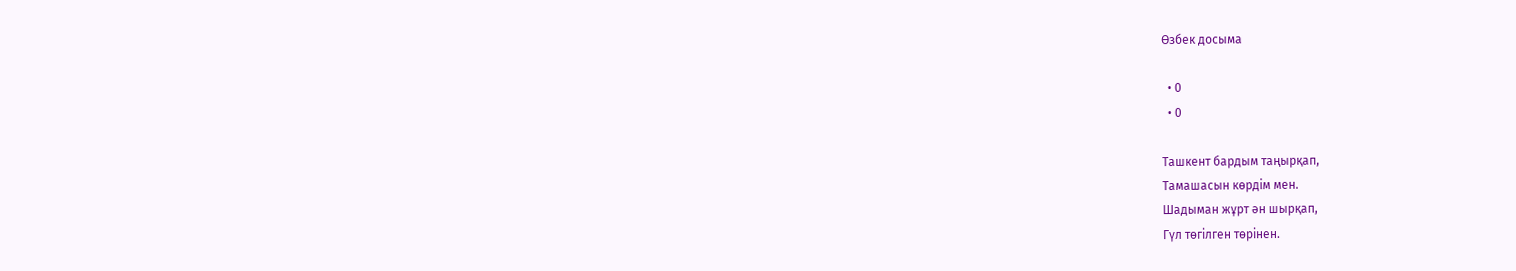Өзбек досыма

  • 0
  • 0

Ташкент бардым таңырқап,
Тамашасын көрдім мен.
Шадыман жұрт ән шырқап,
Гүл төгілген төрінен.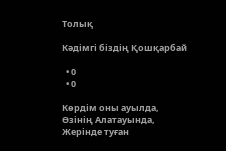Толық

Кәдімгі біздің Қошқарбай

  • 0
  • 0

Көрдім оны ауылда,
Өзінің Алатауында,
Жерінде туған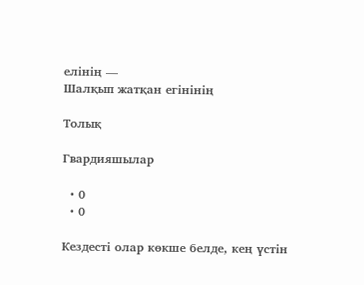елінің —
Шалқып жатқан егінінің

Толық

Гвардияшылар

  • 0
  • 0

Кездесті олар көкше белде, кең үстін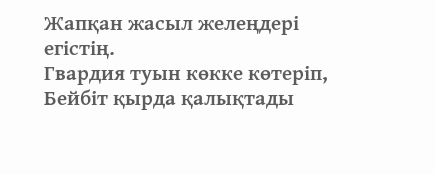Жапқан жасыл желеңдері егістің.
Гвардия туын көкке көтеріп,
Бейбіт қырда қалықтады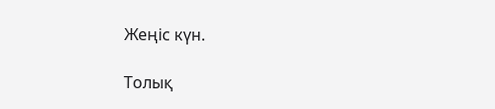Жеңіс күн.

Толық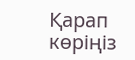Қарап көріңіз